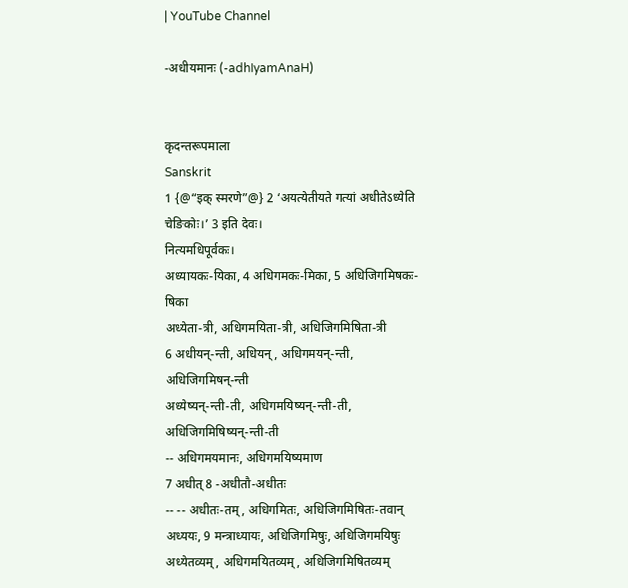| YouTube Channel

-अधीयमानः (-adhIyamAnaH)


कृदन्तरूपमाला
Sanskrit
1 {@“इक् स्मरणे”@} 2 ‘अयत्येतीयते गत्यां अधीतेऽध्येति चेङिकोः।’ 3 इति देवः।
नित्यमधिपूर्वकः।
अध्यायकः-यिका, 4 अधिगमकः-मिका, 5 अधिजिगमिषकः-षिका
अध्येता-त्री, अधिगमयिता-त्री, अधिजिगमिषिता-त्री
6 अधीयन्-न्ती, अधियन्, अधिगमयन्-न्ती, अधिजिगमिषन्-न्ती
अध्येष्यन्-न्ती-ती, अधिगमयिष्यन्-न्ती-ती, अधिजिगमिषिष्यन्-न्ती-ती
-- अधिगमयमानः, अधिगमयिष्यमाण
7 अधीत् 8 -अधीतौ-अधीतः
-- -- अधीतः-तम्, अधिगमितः, अधिजिगमिषितः-तवान्
अध्ययः, 9 मन्त्राध्यायः, अधिजिगमिषुः, अधिजिगमयिषुः
अध्येतव्यम्, अधिगमयितव्यम्, अधिजिगमिषितव्यम्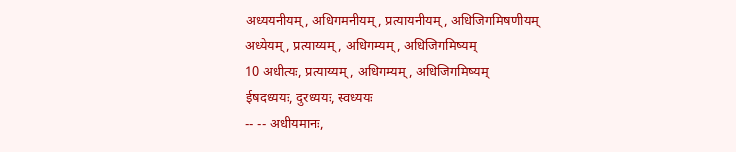अध्ययनीयम्, अधिगमनीयम्, प्रत्यायनीयम्, अधिजिगमिषणीयम्
अध्येयम्, प्रत्याय्यम्, अधिगम्यम्, अधिजिगमिष्यम्
10 अधीत्यः, प्रत्याय्यम्, अधिगम्यम्, अधिजिगमिष्यम्
ईषदध्ययः, दुरध्ययः, स्वध्ययः
-- -- अधीयमानः,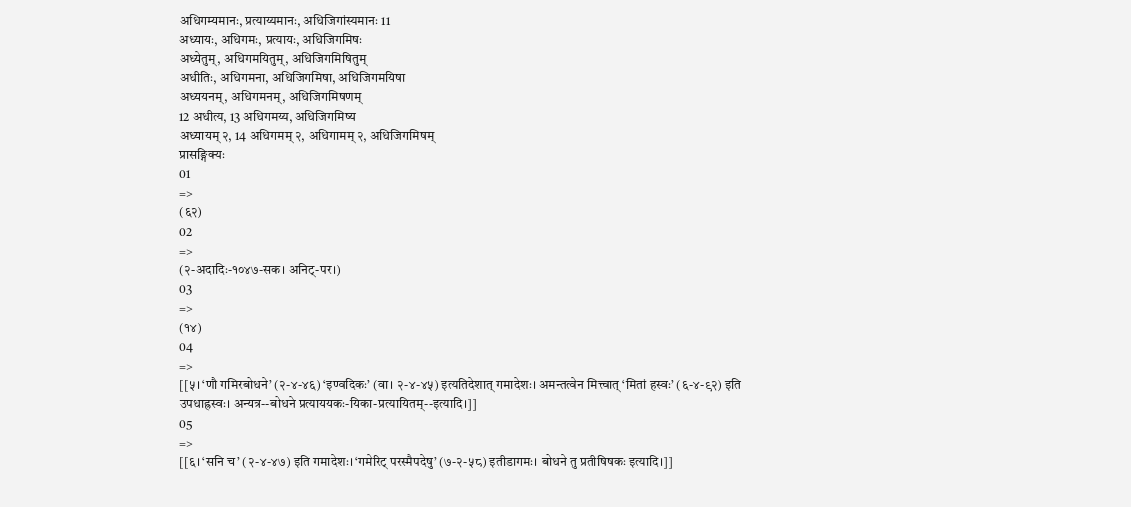अधिगम्यमानः, प्रत्याय्यमानः, अधिजिगांस्यमानः 11
अध्यायः, अधिगमः, प्रत्यायः, अधिजिगमिषः
अध्येतुम्, अधिगमयितुम्, अधिजिगमिषितुम्
अधीतिः, अधिगमना, अधिजिगमिषा, अधिजिगमयिषा
अध्ययनम्, अधिगमनम्, अधिजिगमिषणम्
12 अधीत्य, 13 अधिगमय्य, अधिजिगमिष्य
अध्यायम् २, 14 अधिगमम् २, अधिगामम् २, अधिजिगमिषम्
प्रासङ्गिक्यः
01
=>
(६२)
02
=>
(२-अदादिः-१०४७-सक। अनिट्-पर।)
03
=>
(१४)
04
=>
[[५। ‘णौ गमिरबोधने’ (२-४-४६) ‘इण्वदिकः’ (वा। २-४-४५) इत्यतिदेशात् गमादेशः। अमन्तत्वेन मित्त्वात् ‘मितां हस्वः’ (६-४-९२) इति उपधाह्रस्वः। अन्यत्र--बोधने प्रत्याययकः-यिका-प्रत्यायितम्--इत्यादि।]]
05
=>
[[६। ‘सनि च’ (२-४-४७) इति गमादेशः। ‘गमेरिट् परस्मैपदेषु’ (७-२-५८) इतीडागमः। बोधने तु प्रतीषिषकः इत्यादि।]]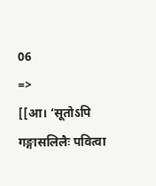06
=>
[[आ। ‘सूतोऽपि गङ्गासलिलैः पवित्वा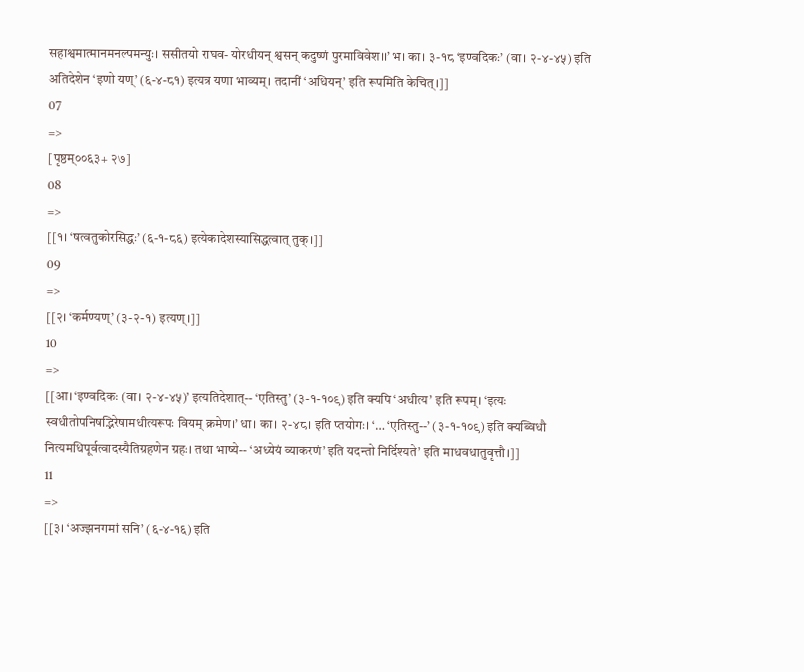सहाश्वमात्मानमनल्पमन्युः। ससीतयो राघव- योरधीयन् श्वसन् कदुष्णं पुरमाविवेश।।’ भ। का। ३-१८ ‘इण्वदिकः’ (वा। २-४-४५) इति अतिदेशेन ‘इणो यण्’ (६-४-८१) इत्यत्र यणा भाव्यम्। तदानीं ‘अधियन्’ इति रूपमिति केचित्।]]
07
=>
[पृष्ठम्००६३+ २७]
08
=>
[[१। ‘षत्वतुकोरसिद्धः’ (६-१-८६) इत्येकादेशस्यासिद्धत्वात् तुक्।]]
09
=>
[[२। ‘कर्मण्यण्’ (३-२-१) इत्यण्।]]
10
=>
[[आ। ‘इण्वदिकः (वा। २-४-४५)’ इत्यतिदेशात्-- ‘एतिस्तु’ (३-१-१०९) इति क्यपि ‘अधीत्य’ इति रूपम्। ‘इत्यः स्वधीतोपनिषद्भिरेषामधीत्यरूपः वियम् क्रमेण।’ धा। का। २-४८। इति प्तयोगः। ‘… ‘एतिस्तु--’ (३-१-१०९) इति क्यब्विधौ नित्यमधिपूर्वत्वादस्यैतिग्रहणेन ग्रहः। तथा भाष्ये-- ‘अध्येयं व्याकरणं’ इति यदन्तो निर्दिश्यते’ इति माधवधातुवृत्तौ।]]
11
=>
[[३। ‘अज्झनगमां सनि’ (६-४-१६) इति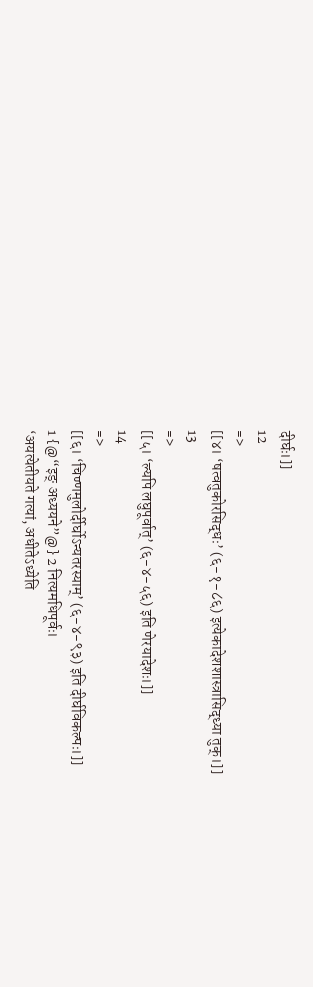दीर्घः।]]
12
=>
[[४। ‘षत्वतुकोरसिद्धः’ (६-१-८६) इत्येकादेशशास्त्रासिद्ध्या तुक्।]]
13
=>
[[५। ‘ल्यपि लघुपूर्वात्’ (६-४-५६) इति णेरयादेशः।]]
14
=>
[[६। ‘चिण्णमुलोर्दीर्घोऽन्यतरस्याम्’ (६-४-९३) इति दीर्घविकल्पः।]]
1 {@“इङ् अध्ययने”@} 2 नित्यमधिपूर्वः।
‘अयत्येतीयते गत्यां, अधीतेऽध्येति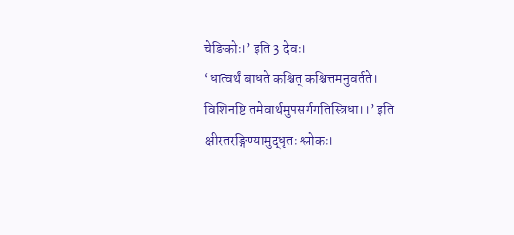चेङिकोः।’ इति 3 देवः।
‘धात्वर्थं बाधते कश्चित् कश्चित्तमनुवर्तते।
विशिनष्टि तमेवार्थमुपसर्गगतिस्त्रिधा।।’ इति क्षीरतरङ्गिण्यामुद्धृतः श्लोकः।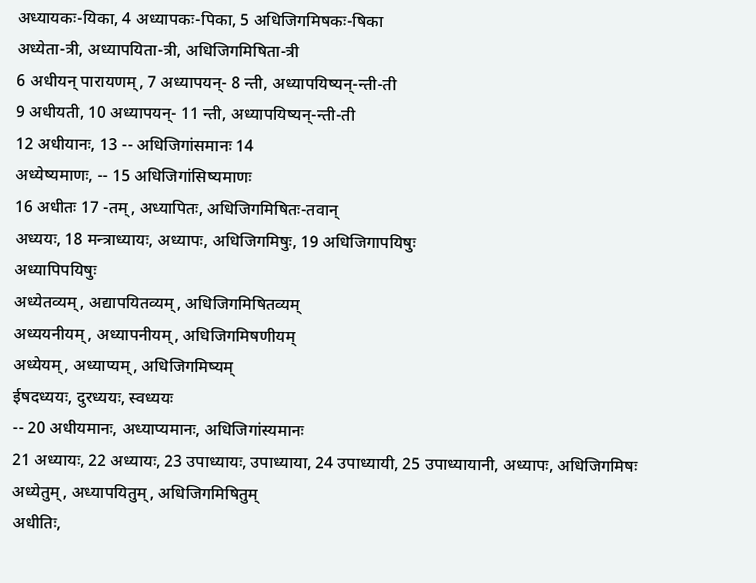अध्यायकः-यिका, 4 अध्यापकः-पिका, 5 अधिजिगमिषकः-षिका
अध्येता-त्री, अध्यापयिता-त्री, अधिजिगमिषिता-त्री
6 अधीयन् पारायणम्, 7 अध्यापयन्- 8 न्ती, अध्यापयिष्यन्-न्ती-ती
9 अधीयती, 10 अध्यापयन्- 11 न्ती, अध्यापयिष्यन्-न्ती-ती
12 अधीयानः, 13 -- अधिजिगांसमानः 14
अध्येष्यमाणः, -- 15 अधिजिगांसिष्यमाणः
16 अधीतः 17 -तम्, अध्यापितः, अधिजिगमिषितः-तवान्
अध्ययः, 18 मन्त्राध्यायः, अध्यापः, अधिजिगमिषुः, 19 अधिजिगापयिषुः
अध्यापिपयिषुः
अध्येतव्यम्, अद्यापयितव्यम्, अधिजिगमिषितव्यम्
अध्ययनीयम्, अध्यापनीयम्, अधिजिगमिषणीयम्
अध्येयम्, अध्याप्यम्, अधिजिगमिष्यम्
ईषदध्ययः, दुरध्ययः, स्वध्ययः
-- 20 अधीयमानः, अध्याप्यमानः, अधिजिगांस्यमानः
21 अध्यायः, 22 अध्यायः, 23 उपाध्यायः, उपाध्याया, 24 उपाध्यायी, 25 उपाध्यायानी, अध्यापः, अधिजिगमिषः
अध्येतुम्, अध्यापयितुम्, अधिजिगमिषितुम्
अधीतिः,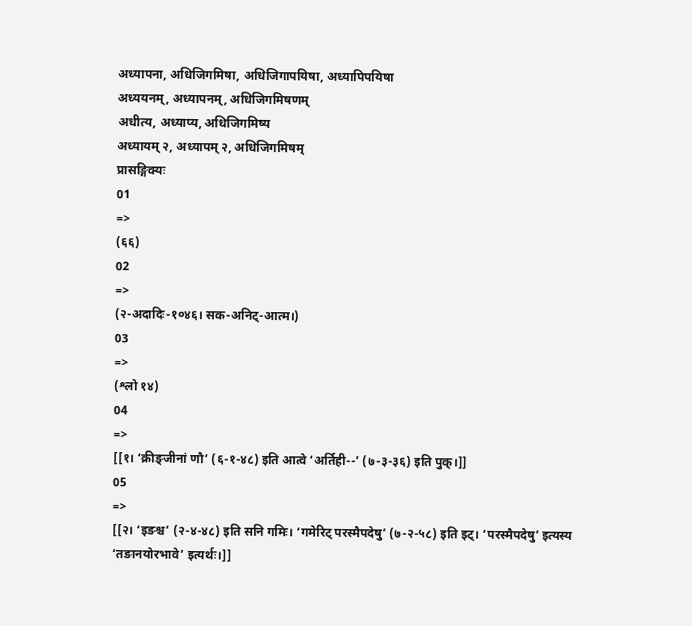अध्यापना, अधिजिगमिषा, अधिजिगापयिषा, अध्यापिपयिषा
अध्ययनम्, अध्यापनम्, अधिजिगमिषणम्
अधीत्य, अध्याप्य, अधिजिगमिष्य
अध्यायम् २, अध्यापम् २, अधिजिगमिषम्
प्रासङ्गिक्यः
01
=>
(६६)
02
=>
(२-अदादिः-१०४६। सक-अनिट्-आत्म।)
03
=>
(श्लो १४)
04
=>
[[१। ‘क्रीङ्जीनां णौ’ (६-१-४८) इति आत्वे ‘अर्तिही--’ (७-३-३६) इति पुक्।]]
05
=>
[[२। ‘इङश्च’ (२-४-४८) इति सनि गमिः। ‘गमेरिट् परस्मैपदेषु’ (७-२-५८) इति इट्। ‘परस्मैपदेषु’ इत्यस्य ‘तङानयोरभावे’ इत्यर्थः।]]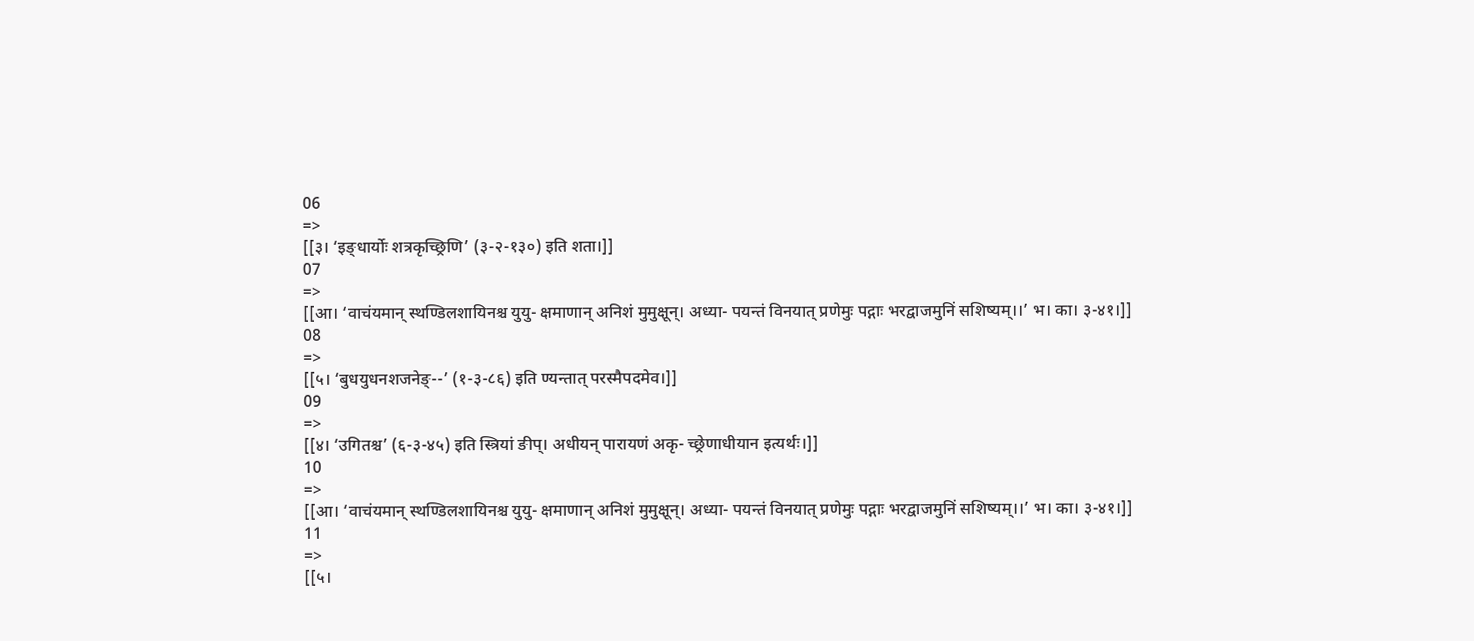06
=>
[[३। ‘इङ्धार्योः शत्रकृच्छ्रिणि’ (३-२-१३०) इति शता।]]
07
=>
[[आ। ‘वाचंयमान् स्थण्डिलशायिनश्च युयु- क्षमाणान् अनिशं मुमुक्षून्। अध्या- पयन्तं विनयात् प्रणेमुः पद्गाः भरद्वाजमुनिं सशिष्यम्।।’ भ। का। ३-४१।]]
08
=>
[[५। ‘बुधयुधनशजनेङ्--’ (१-३-८६) इति ण्यन्तात् परस्मैपदमेव।]]
09
=>
[[४। ‘उगितश्च’ (६-३-४५) इति स्त्रियां ङीप्। अधीयन् पारायणं अकृ- च्छ्रेणाधीयान इत्यर्थः।]]
10
=>
[[आ। ‘वाचंयमान् स्थण्डिलशायिनश्च युयु- क्षमाणान् अनिशं मुमुक्षून्। अध्या- पयन्तं विनयात् प्रणेमुः पद्गाः भरद्वाजमुनिं सशिष्यम्।।’ भ। का। ३-४१।]]
11
=>
[[५।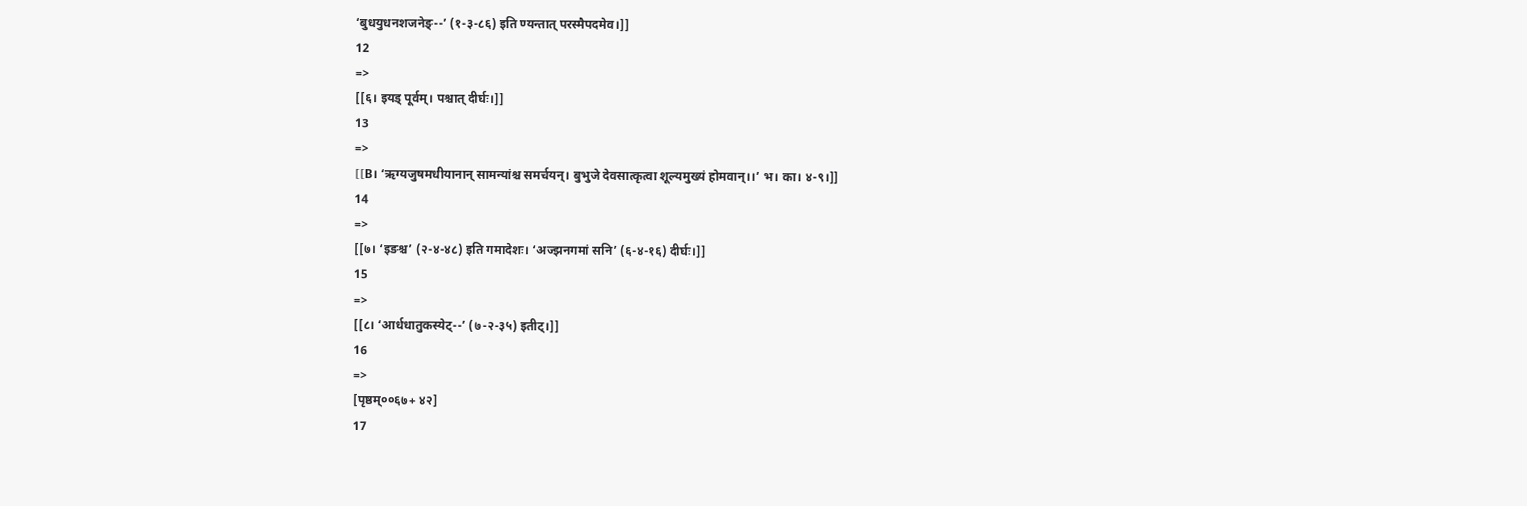‘बुधयुधनशजनेङ्--’ (१-३-८६) इति ण्यन्तात् परस्मैपदमेव।]]
12
=>
[[६। इयड् पूर्वम्। पश्चात् दीर्घः।]]
13
=>
[[B। ‘ऋग्यजुषमधीयानान् सामन्यांश्च समर्चयन्। बुभुजे देवसात्कृत्वा शूल्यमुख्यं होमवान्।।’ भ। का। ४-९।]]
14
=>
[[७। ‘इङश्च’ (२-४-४८) इति गमादेशः। ‘अज्झनगमां सनि’ (६-४-१६) दीर्घः।]]
15
=>
[[८। ‘आर्धधातुकस्येट्--’ (७-२-३५) इतीट्।]]
16
=>
[पृष्ठम्००६७+ ४२]
17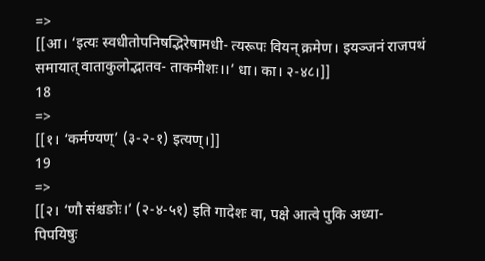=>
[[आ। ‘इत्यः स्वधीतोपनिषद्भिरेषामधी- त्यरूपः वियन् क्रमेण। इयञ्जनं राजपथं समायात् वाताकुलोद्भातव- ताकमीशः।।’ धा। का। २-४८।]]
18
=>
[[१। ‘कर्मण्यण्’ (३-२-१) इत्यण्।]]
19
=>
[[२। ‘णौ संश्चङोः।’ (२-४-५१) इति गादेशः वा, पक्षे आत्वे पुकि अध्या- पिपयिषुः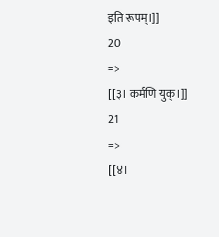इति रूपम्।]]
20
=>
[[३। कर्मणि युक्।]]
21
=>
[[४।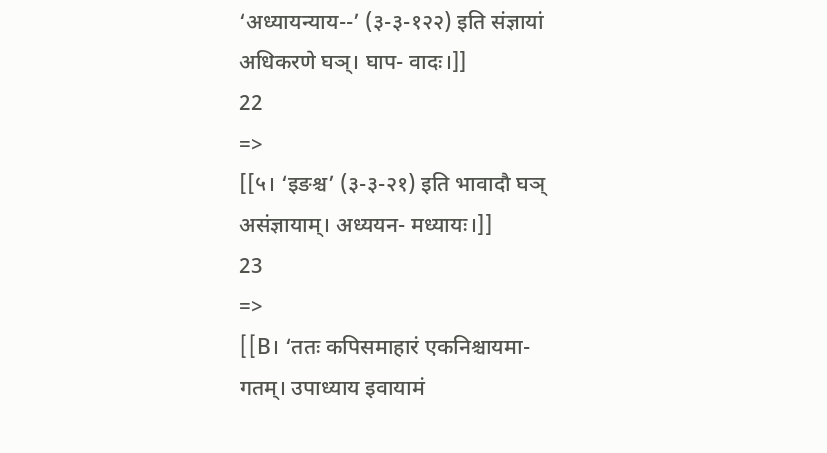‘अध्यायन्याय--’ (३-३-१२२) इति संज्ञायां अधिकरणे घञ्। घाप- वादः।]]
22
=>
[[५। ‘इङश्च’ (३-३-२१) इति भावादौ घञ् असंज्ञायाम्। अध्ययन- मध्यायः।]]
23
=>
[[B। ‘ततः कपिसमाहारं एकनिश्चायमा- गतम्। उपाध्याय इवायामं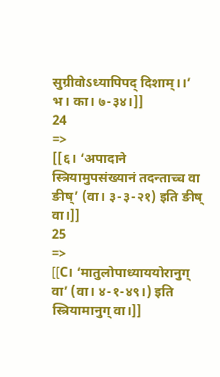सुग्रीवोऽध्यापिपद् दिशाम्।।’ भ। का। ७-३४।]]
24
=>
[[६। ‘अपादाने स्त्रियामुपसंख्यानं तदन्ताच्च वा ङीष्’ (वा। ३-३-२१) इति ङीष् वा।]]
25
=>
[[C। ‘मातुलोपाध्याययोरानुग् वा’ (वा। ४-१-४९।) इति स्त्रियामानुग् वा।]]